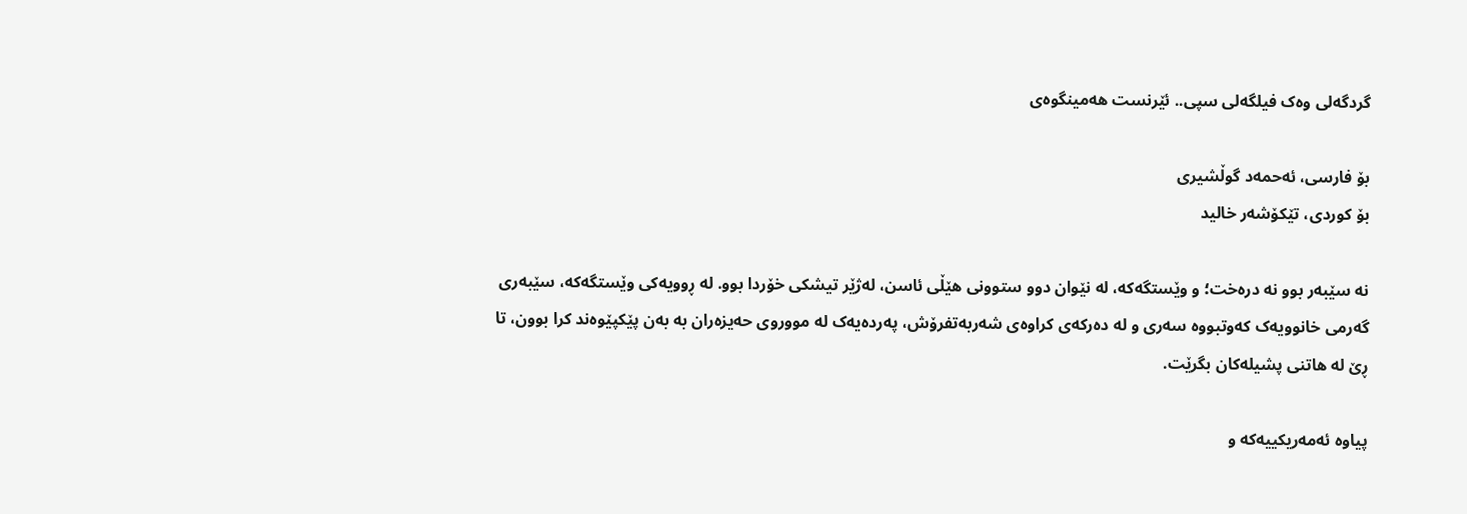گردگەلی وەک فیلگەلی سپی.. ئێرنست هەمینگوەی

بۆ فارسی، ئەحمەد گوڵشیری
بۆ کوردی، تێکۆشەر خالید

نە سێبەر بوو نە درەخت؛ و وێستگەکە، لە نێوان دوو ستوونی هێڵی ئاسن، لەژێر تیشکی خۆردا بوو. لە ڕوویەکی وێستگەکە، سێبەری گەرمی خانوویەک کەوتبووە سەری و لە دەرکەی کراوەی شەربەتفرۆش، پەردەیەک لە مووروی حەیزەران بە بەن پێکپێوەند کرا بوون، تا ڕێ لە هاتنی پشیلەکان بگرێت.

پیاوە ئەمەریکییەکە و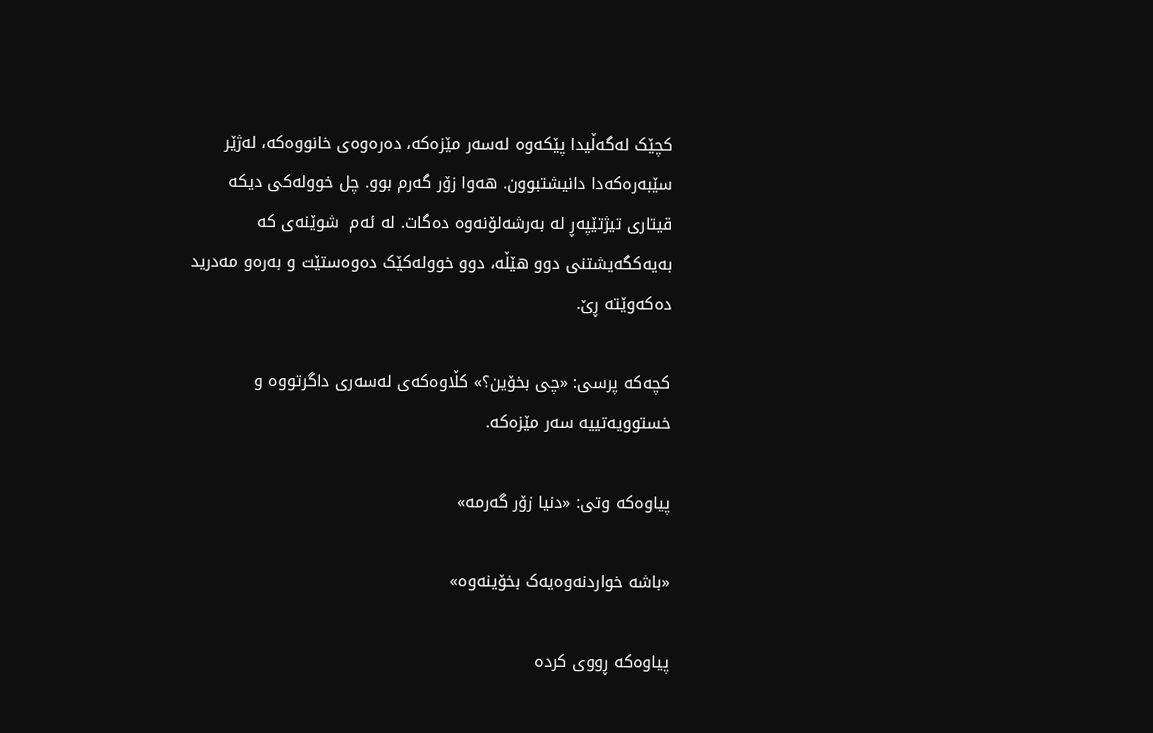کچێک لەگەڵیدا پێکەوە لەسەر مێزەکە، دەرەوەی خانووەکە، لەژێر سێبەرەکەدا دانیشتبوون. هەوا زۆر گەرم بوو. چل خوولەکی دیکە قیتاری تیژتێپەڕ لە بەرشەلۆنەوە دەگات. لە ئەم  شوێنەی کە بەیەکگەیشتنی دوو هێڵە، دوو خوولەکێک دەوەستێت و بەرەو مەدرید دەکەوێتە ڕێ.

کچەکە پرسی: «چی بخۆین؟» کڵاوەکەی لەسەری داگرتووە و خستوویەتییە سەر مێزەکە.

پیاوەکە وتی: «دنیا زۆر گەرمە»

«باشە خواردنەوەیەک بخۆینەوە»

پیاوەکە ڕووی کردە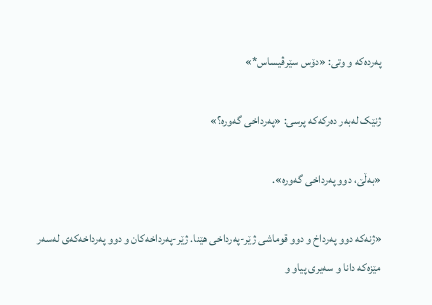پەردەکە و وتی: «دۆس سێرڤیساس*»

ژنێک لەبەر دەرکەکە پرسی: «پەرداخی گەورە؟»

«بەڵێ، دوو پەرداخی گەورە».

«ژنەکە دوو پەرداخ و دوو قوماشی ژێر-پەرداخی هێنا. ژێر-پەرداخەکان و دوو پەرداخەکەی لەسەر مێزەکە دانا و سەیری پیاو و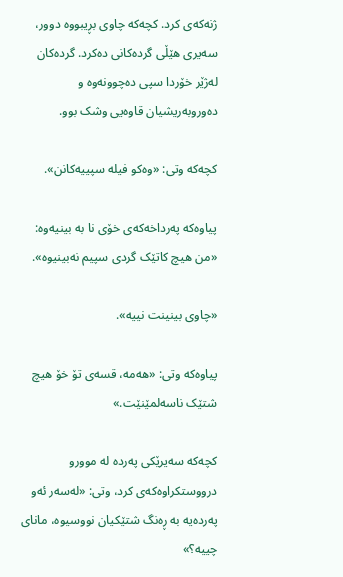ژنەکەی کرد. کچەکە چاوی بڕیبووە دوور، سەیری هێڵی گردەکانی دەکرد. گردەکان لەژێر خۆردا سپی دەچوونەوە و دەوروبەریشیان قاوەیی وشک بوو.

کچەکە وتی: «وەکو فیلە سپییەکانن».

پیاوەکە پەرداخەکەی خۆی نا بە بینیەوە: «من هیچ کاتێک گردی سپیم نەبینیوە».

«چاوی بینینت نییە».

پیاوەکە وتی: «هەمە، قسەی تۆ خۆ هیچ شتێک ناسەلمێنێت.»

کچەکە سەیرێکی پەردە لە موورو درووستکراوەکەی کرد، وتی: «لەسەر ئەو پەردەیە بە ڕەنگ شتێکیان نووسیوە، مانای چییە؟»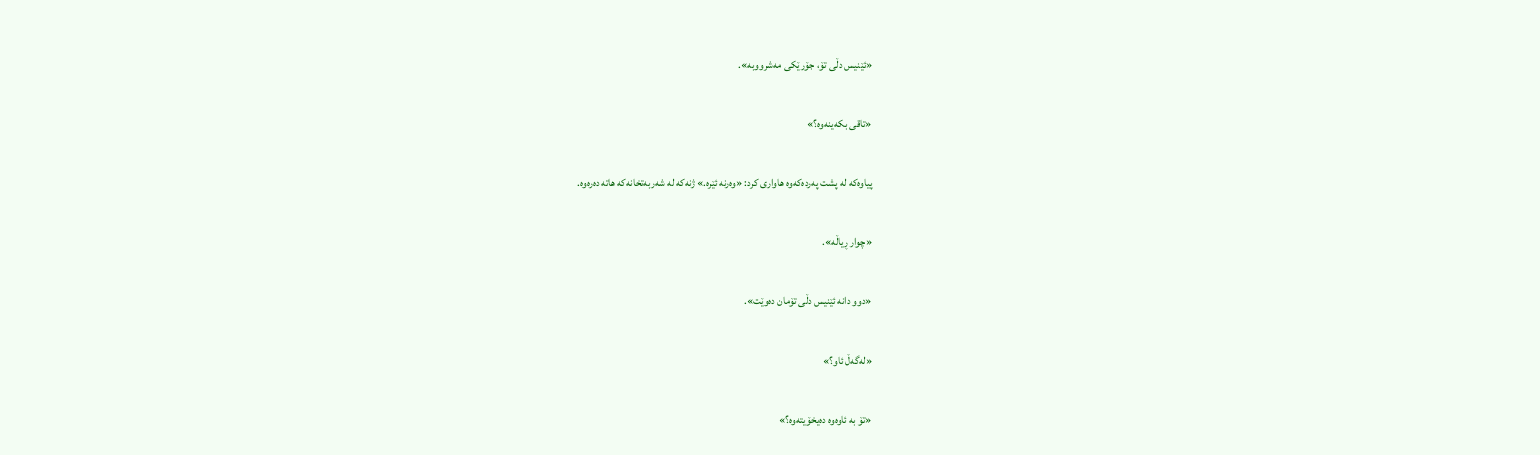«ئێنیس دڵی تۆ، جۆرێکی مەشرووبە».

«تاقی بکەینەوە؟»

پیاوەکە لە پشت پەردەکەوە هاواری کرد: «وەرنە ئێرە.» ژنەکە لە شەربەتخانەکە هاتە دەرەوە.

«چوار ڕیاڵە».

«دوو دانە ئێنیس دڵی تۆمان دەوێت».

«لەگەڵ ئاو؟»

«تۆ بە ئاوەوە دەیخۆیتەوە؟»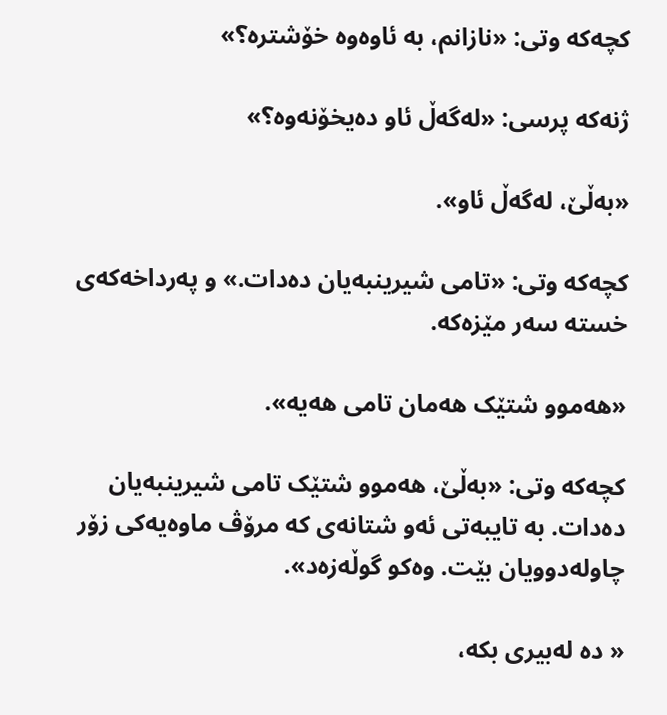کچەکە وتی: «نازانم، بە ئاوەوە خۆشترە؟»

ژنەکە پرسی: «لەگەڵ ئاو دەیخۆنەوە؟»

«بەڵێ، لەگەڵ ئاو».

کچەکە وتی: «تامی شیرینبەیان دەدات.» و پەرداخەکەی خستە سەر مێزەکە.

«هەموو شتێک هەمان تامی هەیە».

کچەکە وتی: «بەڵێ، هەموو شتێک تامی شیرینبەیان دەدات. بە تایبەتی ئەو شتانەی کە مرۆڤ ماوەیەکی زۆر چاولەدوویان بێت. وەکو گوڵەزەد».

« دە لەبیری بکە،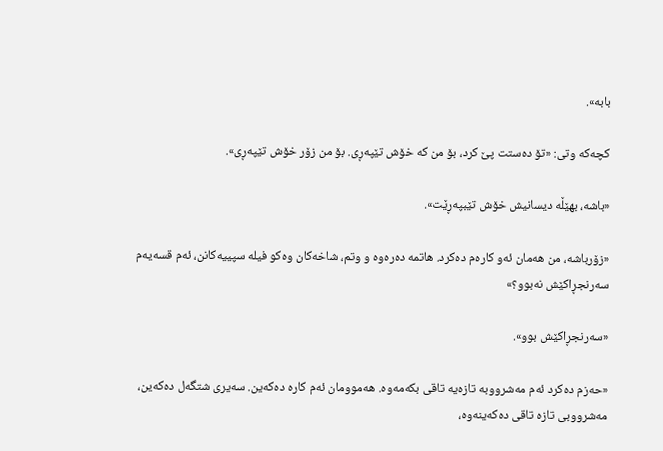بابە».

کچەکە وتی: «تۆ دەستت پێ کرد، بۆ من کە خۆش تێپەڕی. بۆ من زۆر خۆش تێپەڕی».

«باشە، بهێڵە دیسانیش خۆش تێبپەڕێت».

«زۆرباشە، من هەمان ئەو کارەم دەکرد. هاتمە دەرەوە و وتم، شاخەکان وەکو فیلە سپییەکانن، ئەم قسەیەم سەرنجڕاکێش نەبوو؟»

«سەرنجڕاکێش بوو».

«حەزم دەکرد ئەم مەشرووبە تازەیە تاقی بکەمەوە. هەموومان ئەم کارە دەکەین. سەیری شتگەل دەکەین، مەشرووبی تازە تاقی دەکەینەوە،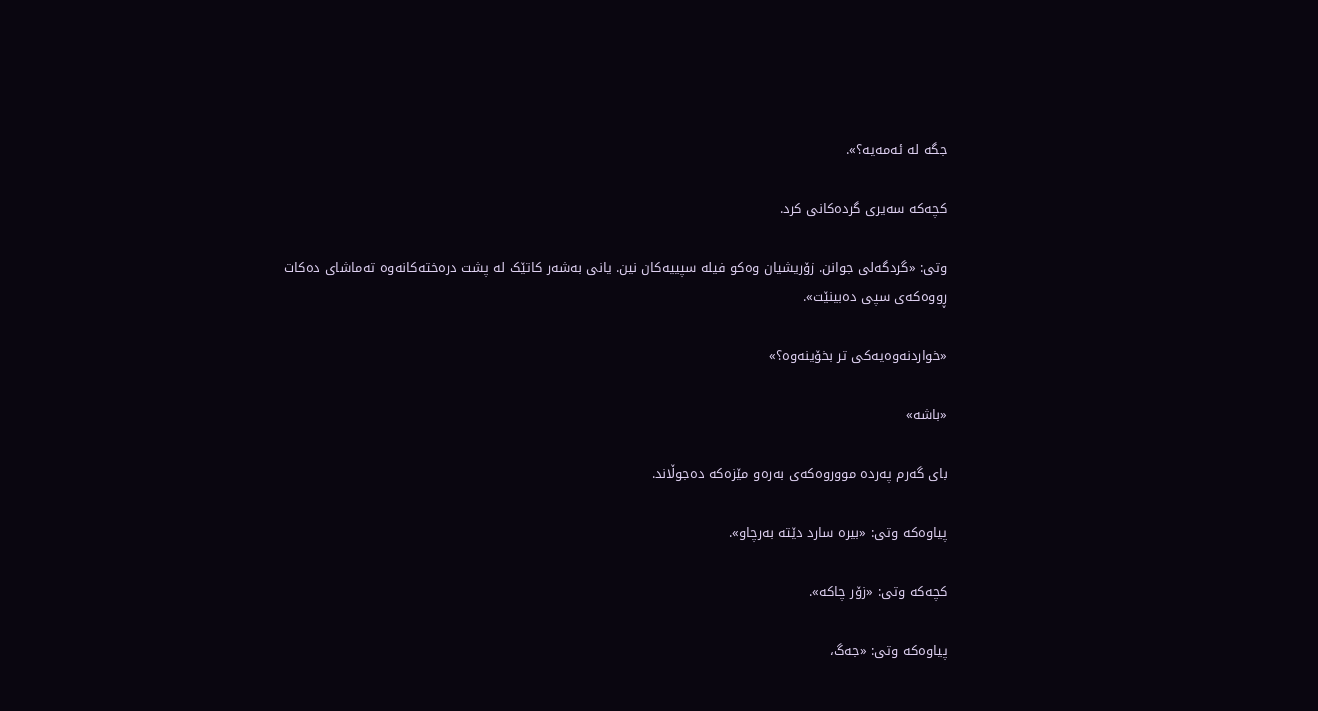جگە لە ئەمەیە؟».

کچەکە سەیری گردەکانی کرد.

وتی: «گردگەلی جوانن. زۆریشیان وەکو فیلە سپییەکان نین. یانی بەشەر کاتێک لە پشت درەختەکانەوە تەماشای دەکات ڕووەکەی سپی دەبینێت».

«خواردنەوەیەکی تر بخۆینه‌وه‌؟»

«باشە»

بای گەرم پەردە مووروەکەی بەرەو مێزەکە دەجوڵاند.

پیاوەکە وتی: «بیرە سارد دێتە بەرچاو».

کچەکە وتی: «زۆر چاکە».

پیاوەکە وتی: «جەگ،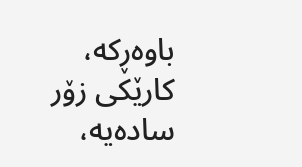باوەڕکە، کارێکی زۆر سادەیە،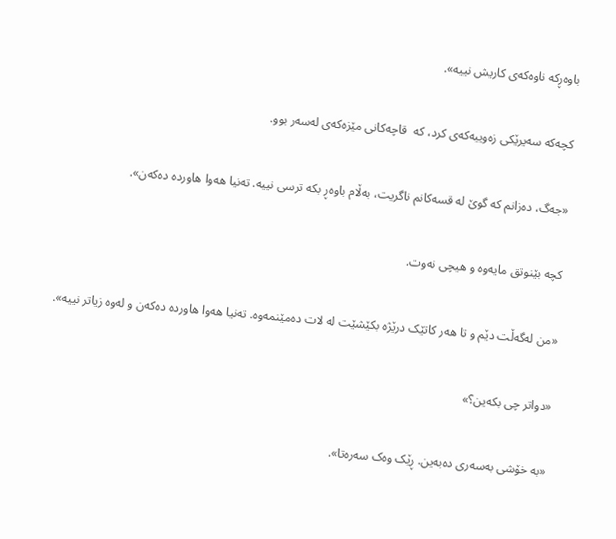باوەڕکە ناوەکەی کاریش نییە».

کچەکە سەیرێکی زەوییەکەی کرد، کە  قاچەکانی مێزەکەی لەسەر بوو.

«جەگ، دەزانم کە گوێ لە قسەکانم ناگریت، بەڵام باوەڕ بکە ترسی نییە. تەنیا هەوا هاوردە دەکەن».

کچە بێنوتق مایەوە و هیچی نەوت.

«من لەگەڵت دێم و تا هەر کاتێک درێژە بکێشێت لە لات دەمێنمەوە. تەنیا هەوا هاوردە دەکه‌ن و لەوە زیاتر نییە».

«دواتر چی بکەین؟»

«بە خۆشی بەسەری دەبەین. ڕێک وەک سەرەتا».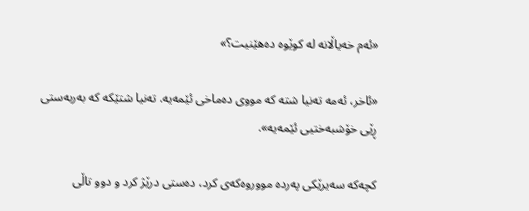«ئەم خەیاڵانە لە کوێوە دەهێنیت؟»

«ئاخر، ئەمە تەنیا شتە کە مووی دەماخی ئێمەیە. تەنیا شتێکە کە بەربەستی ڕێی خۆشبەختیی ئێمەیە».

کچەکە سەیرێکی پەردە مووروەکەی کرد، دەستی درێژ کرد و دوو تاڵی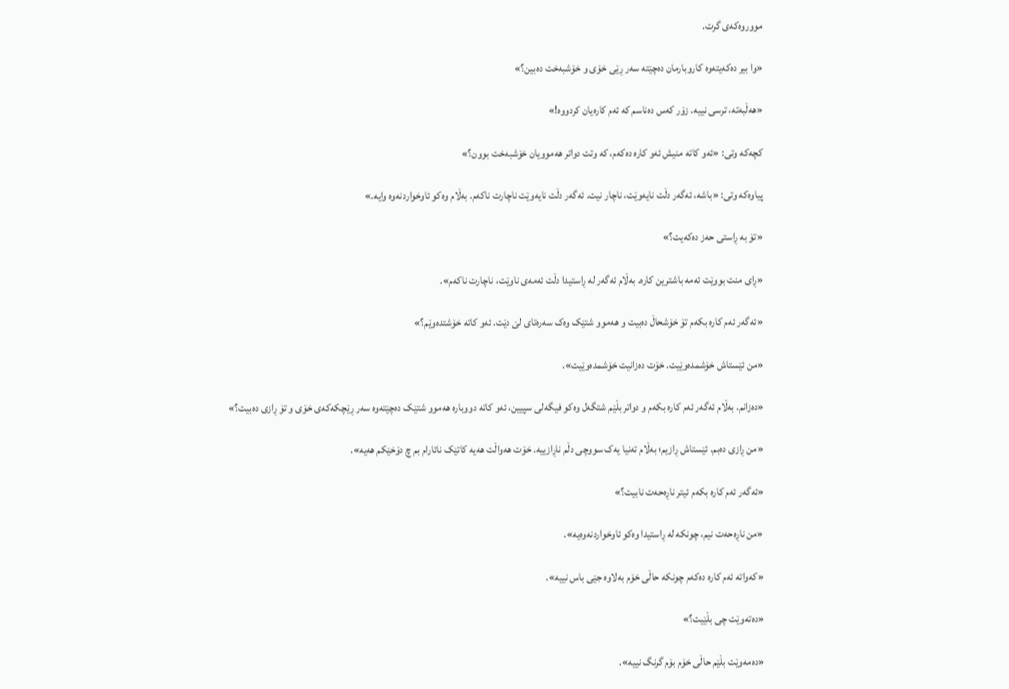مووروەکەی گرت.

«وا بیر دەکەیتەوە کاروبارمان دەچێتە سەر ڕێی خۆی و خۆشبەخت دەبین؟»

«هەڵبەتە، ترسی نییە. زۆر کەس دەناسم کە ئەم کارەیان کردووە!»

کچەکە وتی: «ئەو کاتە منیش ئەو کارە دەکەم، کە وتت دواتر هەموویان خۆشبەخت بوون؟»

پیاوەکە وتی: «باشە، ئەگەر دڵت نایەوێت، ناچار نیت. ئەگەر دڵت نایەوێت ناچارت ناکەم. بەڵام وەکو ئاوخواردنەوە وایە.»

«تۆ بە ڕاستی حەز دەکەیت؟»

«ڕای منت بووێت ئەمە باشترین کارە. بەڵام ئەگەر لە ڕاستیدا دڵت ئەمەی ناوێت، ناچارت ناکەم».

«ئەگەر ئەم کارە بکەم تۆ خۆشحاڵ دەبیت و هەموو شتێک وەک سەرەتای لێ دێت. ئەو کاتە خۆشتدەوێم؟»

«من ئێستاش خۆشمدەوێیت. خۆت دەزانیت خۆشمدەوێیت».

«دەزانم. بەڵام ئەگەر ئەم کارە بکەم و دواتر بڵێم شتگەل وەکو فیگەلی سپیین، ئەو کاتە دووبارە هەموو شتێک دەچێتەوە سەر ڕێچکەکەی خۆی و تۆ ڕازی دەبیت؟»

«من ڕازی دەبم. ئێستاش ڕازیم؛ بەڵام تەنیا یەک سووچی دڵم ناڕازییە. خۆت هەواڵت هەیە کاتێک نائارام بم چ دۆخێکم هەیە».

«ئەگەر ئەم کارە بکەم ئیتر ناڕەحەت نابیت؟»

«من ناڕەحەت نیم، چونکە لە ڕاستیدا وەکو ئاوخواردنەوەیە».

«کەواتە ئەم کارە دەکەم چونکە حاڵی خۆم بەلاوە جێی باس نییە».

«دەتەوێت چی بڵێیت؟»

«دەمەوێت بڵێم حاڵی خۆم بۆم گرنگ نییە».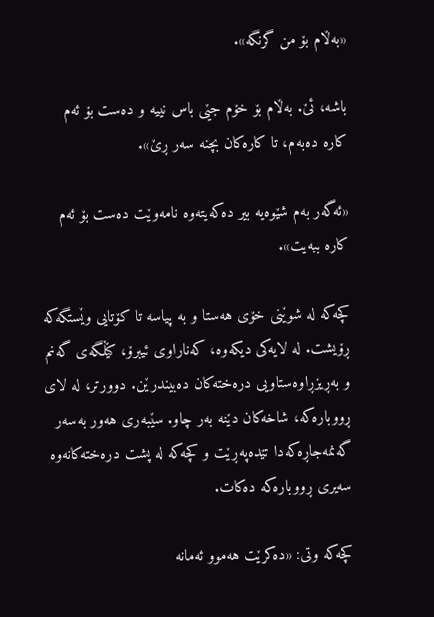«بەڵام بۆ من گرنگە».

باشە، ئێ. بەڵام بۆ خۆم جێی باس نییە و دەست بۆ ئەم کارە دەبەم، تا کارەکان بچنە سەر ڕێ».

«ئەگەر بەم شێوەیە بیر دەکەیتەوە نامەوێت دەست بۆ ئەم کارە ببەیت».

کچەکە لە شوێنی خۆی هەستا و بە پیاسە تا کۆتایی وێستگەکە ڕۆیشت. لە لایەکی دیکەوە، کەناراوی ئیبرۆ، کێڵگەی گەنم و بەڕیزڕاوەستاویی درەختەکان دەبیندرێن. دوورتر، لە لای ڕووبارەکە، شاخەکان دێنە بەر چاو. سێبەری هەور بەسەر گەنمەجاڕەکەدا تێدەپەڕێت و کچەکە لە پشت درەختەکانەوە سەیری ڕووبارەکە دەکات.

کچەکە وتی: «دەکرێت هەموو ئەمانە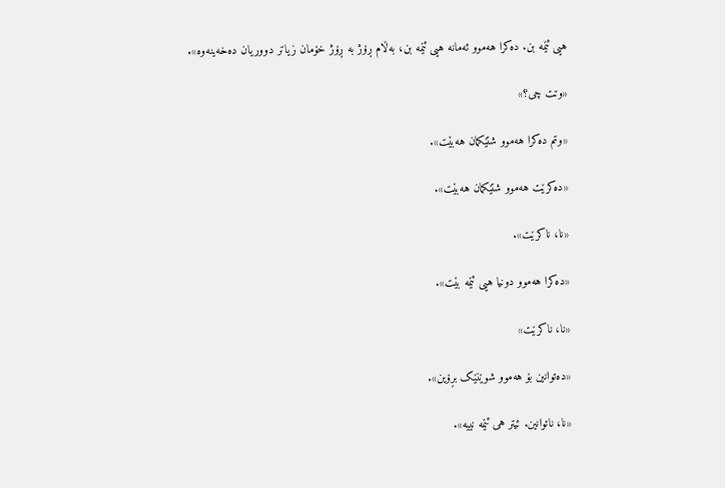هیی ئێمە بن. دەکرا هەموو ئەمانە هیی ئێمە بن، بەڵام ڕۆژ بە ڕۆژ خۆمان زیاتر دووریان دەخەینەوە».

«وتت چی؟»

«وتم دەکرا هەموو شتێکمان هەبێت».

«دەکرێت هەموو شتێکمان هەبێت».

«نا، ناکرێت».

«دەکرا هەموو دونیا هیی ئێمە بێت».

«نا، ناکرێت»

«دەتوانین بۆ هەموو شوێنێک بڕۆین».

«نا، ناتوانین. ئیتر هی ئێمە نییە».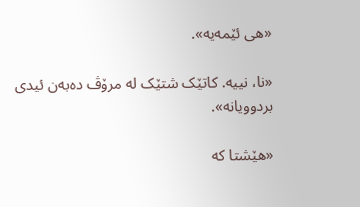«هی ئێمەیە».

«نا، نییە. کاتێک شتێک لە مرۆڤ دەبەن ئیدی بردوویانە».

«هێشتا کە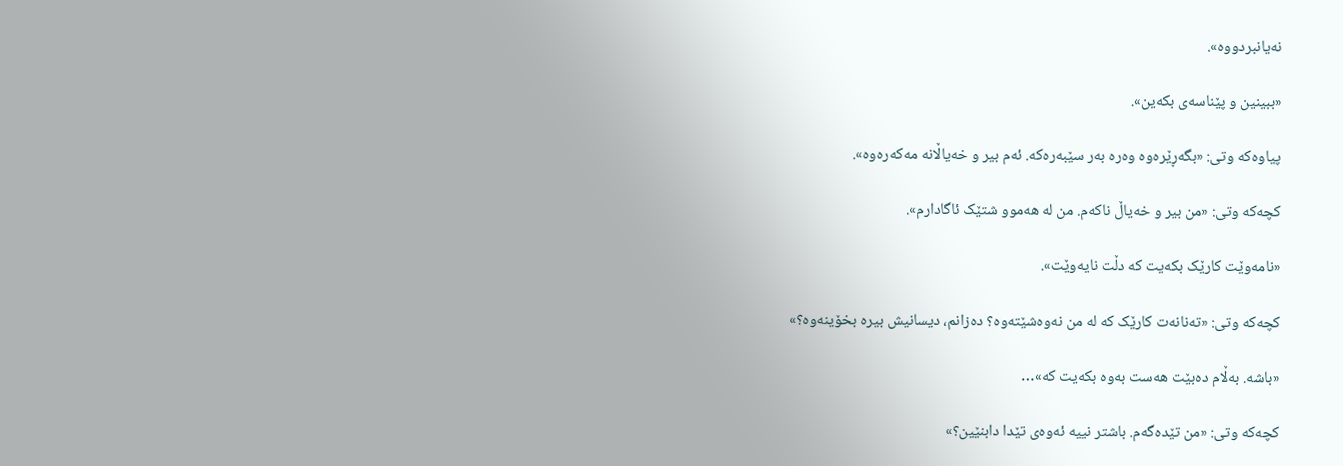نەیانبردووە».

«ببینین و پێناسەی بکەین».

پیاوەکە وتی: «بگەڕێرەوە وەرە بەر سێبەرەکە. ئەم بیر و خەیاڵانە مەکەرەوە».

کچەکە وتی: «من بیر و خەیاڵ ناکەم. من لە هەموو شتێک ئاگادارم».

«نامەوێت کارێک بکەیت کە دڵت نایەوێت».

کچەکە وتی: «تەنانەت کارێک کە لە من نەوەشێتەوە؟ دەزانم، دیسانیش بیرە بخۆینەوە؟»

«باشە. بەڵام دەبێت هەست بەوە بکەیت کە»…

کچەکە وتی: «من تێدەگەم. باشتر نییە ئەوەی تێدا دابنێین؟»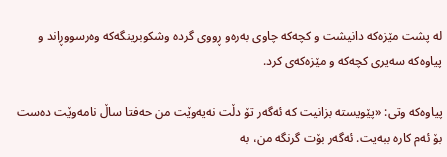لە پشت مێزەکە دانیشت و کچەکە چاوی بەرەو ڕووی گردە وشکوبرینگەکە وەرسووڕاند و پیاوەکە سەیری کچەکە و مێزەکەی کرد.

پیاوەکە وتی: «پێویستە بزانیت کە ئەگەر تۆ دڵت نەیەوێت من حەفتا ساڵ نامەوێت دەست بۆ ئەم کارە ببەیت. ئەگەر بۆت گرنگە من، بە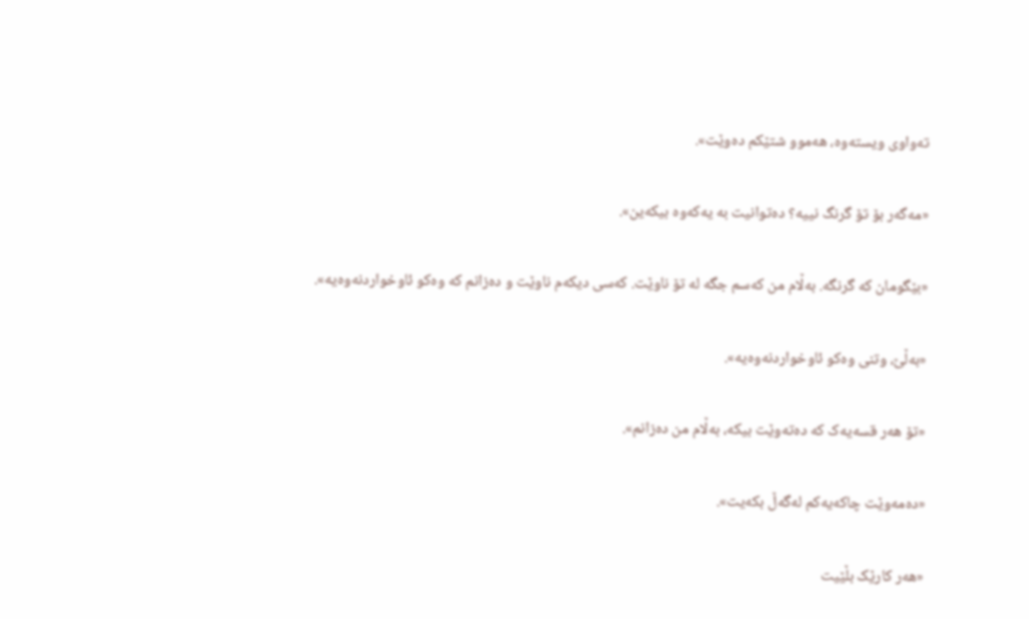تەواوی ویستەوە، هەموو شتێکم دەوێت».

«مەگەر بۆ تۆ گرنگ نییە؟ دەتوانیت بە یەکەوە بیکەین».

«بێگومان کە گرنگە. بەڵام من کەسم جگە لە تۆ ناوێت. کەسی دیکەم ناوێت و دەزانم کە وەکو ئاوخواردنەوەیە».

«بەڵێ، وتنی وەکو ئاوخواردنەوەیە».

«تۆ هەر قسەیەک کە دەتەوێت بیکە، بەڵام من دەزانم».

«دەمەوێت چاکەیەکم لەگەڵ بکەیت».

«هەر کارێک بڵێیت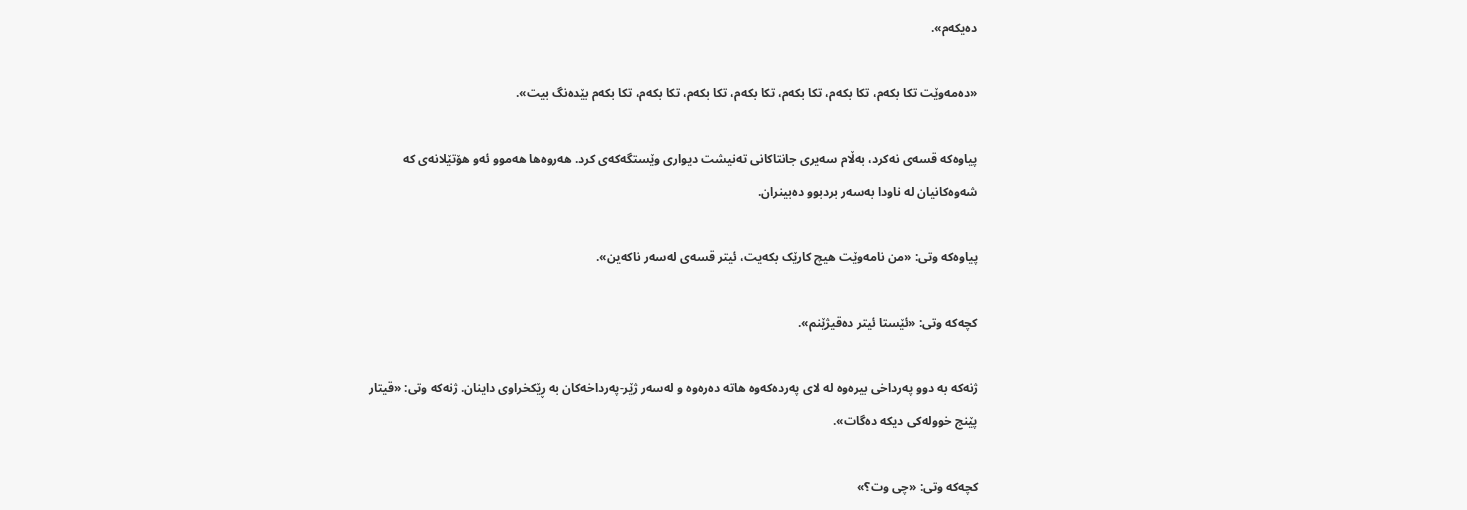دەیکەم».

«دەمەوێت تکا بکەم، تکا بکەم، تکا بکەم، تکا بکەم، تکا بکەم، تکا بکەم، تکا بکەم بێدەنگ بیت».

پیاوەکە قسەی نەکرد، بەڵام سەیری جانتاکانی تەنیشت دیواری وێستگەکەی کرد. هەروەها هەموو ئەو هۆتێلانەی کە شەوەکانیان لە ناودا بەسەر بردبوو دەبینران.

پیاوەکە وتی: «من نامەوێت هیچ کارێک بکەیت، ئیتر قسەی لەسەر ناکەین».

کچەکە وتی: «ئێستا ئیتر دەقیژێنم».

ژنەکە بە دوو پەرداخی بیرەوە لە لای پەردەکەوە هاتە دەرەوە و لەسەر ژێر-پەرداخەکان بە ڕێکخراوی داینان. ژنەکە وتی: «قیتار پێنج خوولەکی دیکە دەگات».

کچەکە وتی: «چی وت؟»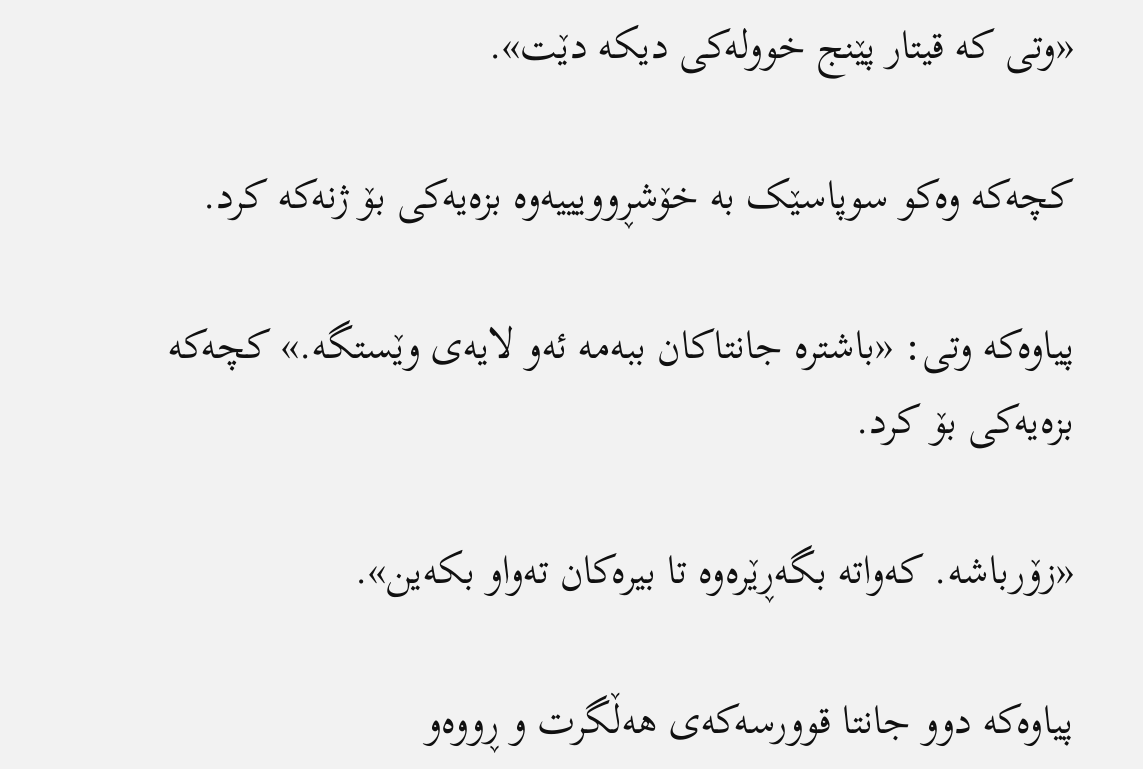«وتی کە قیتار پێنج خوولەکی دیکە دێت».

کچەکە وەکو سوپاسێک بە خۆشڕوویییەوە بزەیەکی بۆ ژنەکە کرد.

پیاوەکە وتی: «باشتره‌ جانتاکان ببەمه‌ ئەو لایەی وێستگە.» کچەکە بزەیەکی بۆ کرد.

«زۆرباشە. کەواتە بگەڕێرەوە تا بیرەکان تەواو بکەین».

پیاوەکە دوو جانتا قوورسەکەی هەڵگرت و ڕووەو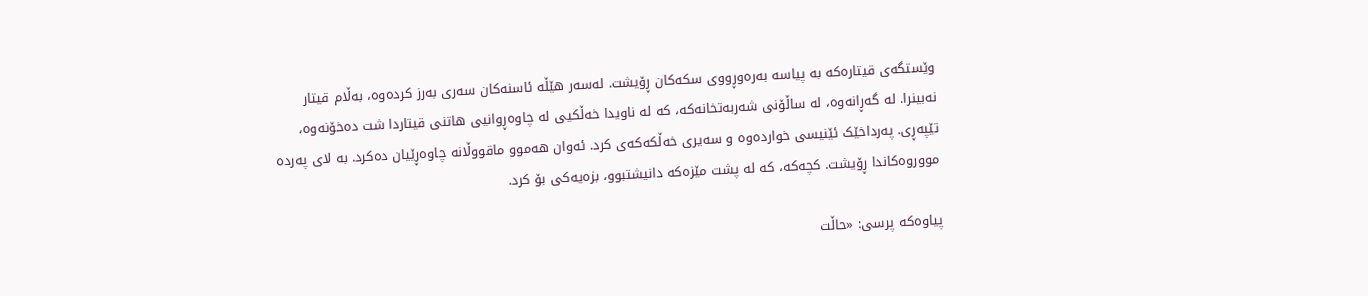وێستگەی قیتارەکە بە پیاسە بەرەوڕووی سکەکان ڕۆیشت. لەسەر هێڵە ئاسنەکان سەری بەرز کردەوە، بەڵام قیتار نەبینرا. لە گەڕانەوە، لە ساڵۆنی شەربەتخانەکە، کە لە ناویدا خەڵکیی لە چاوەڕوانیی هاتنی قیتاردا شت دەخۆنەوە، تێپەڕی. پەرداخێک ئێنیسی خواردەوە و سەیری خەڵکەکەی کرد. ئەوان هەموو ماقووڵانە چاوەڕێیان دەکرد. بە لای پەردە مووروەکاندا ڕۆیشت. کچەکە، کە لە پشت مێزەکە دانیشتبوو، بزەیەکی بۆ کرد.

پیاوەکە پرسی: «حاڵت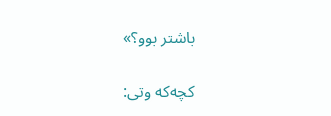باشتر بوو؟»

کچەکە وتی: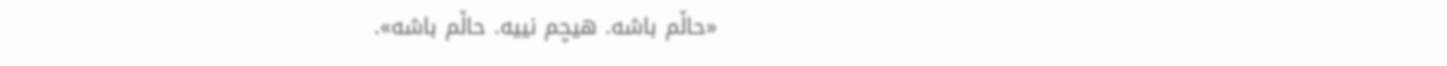«حاڵم باشە. هیچم نییە. حاڵم باشە».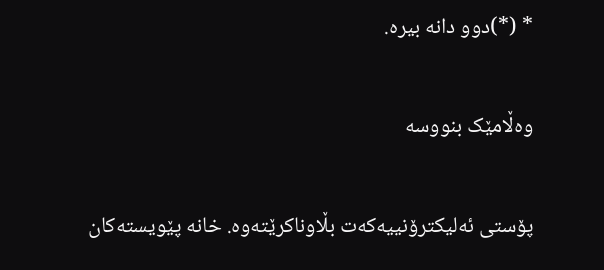* (*)دوو دانە بیرە.

وەڵامێک بنووسە

پۆستی ئەلیکترۆنییەکەت بڵاوناکرێتەوە. خانە پێویستەکان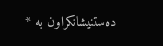دەستنیشانکراون بە *